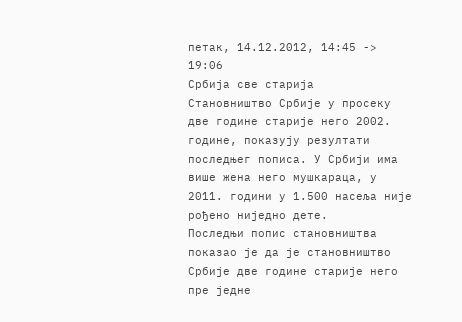петак, 14.12.2012, 14:45 -> 19:06
Србија све старија
Становништво Србије у просеку две године старије него 2002. године, показују резултати последњег пописа. У Србији има више жена него мушкараца, у 2011. години у 1.500 насеља није рођено ниједно дете.
Последњи попис становништва показао је да је становништво Србије две године старије него пре једне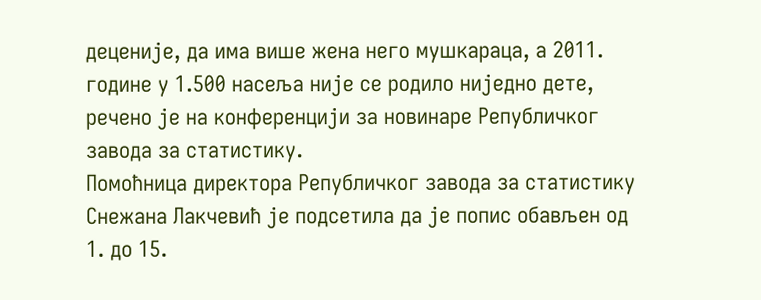деценије, да има више жена него мушкараца, а 2011. године у 1.500 насеља није се родило ниједно дете, речено је на конференцији за новинаре Републичког завода за статистику.
Помоћница директора Републичког завода за статистику Снежана Лакчевић је подсетила да је попис обављен од 1. до 15.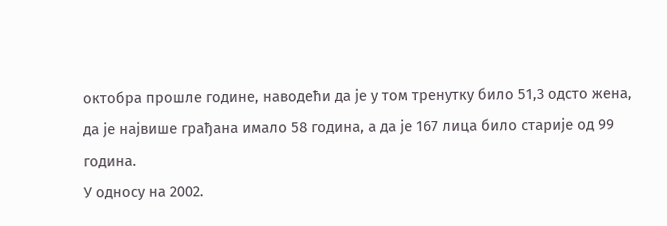октобра прошле године, наводећи да је у том тренутку било 51,3 одсто жена, да је највише грађана имало 58 година, а да је 167 лица било старије од 99 година.
У односу на 2002.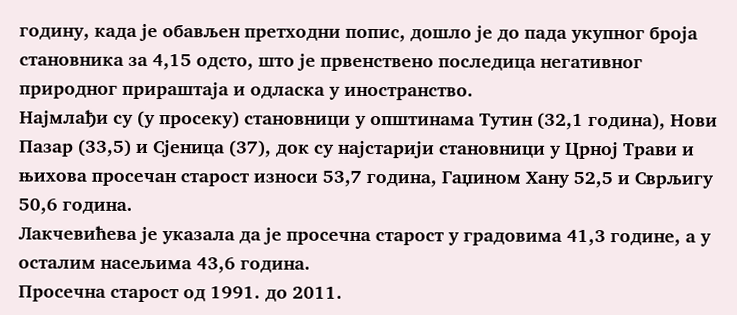годину, када је обављен претходни попис, дошло је до пада укупног броја становника за 4,15 одсто, што је првенствено последица негативног природног прираштаја и одласка у иностранство.
Најмлађи су (у просеку) становници у општинама Тутин (32,1 година), Нови Пазар (33,5) и Сјеница (37), док су најстарији становници у Црној Трави и њихова просечан старост износи 53,7 година, Гаџином Хану 52,5 и Сврљигу 50,6 година.
Лакчевићева је указала да је просечна старост у градовима 41,3 године, а у осталим насељима 43,6 година.
Просечна старост од 1991. до 2011.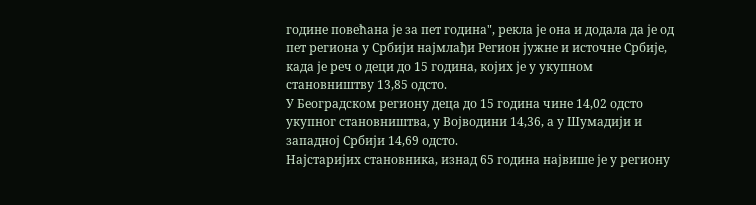године повећана је за пет година", рекла је она и додала да је од пет региона у Србији најмлађи Регион јужне и источне Србије, када је реч о деци до 15 година, којих је у укупном становништву 13,85 одсто.
У Београдском региону деца до 15 година чине 14,02 одсто укупног становништва, у Војводини 14,36, а у Шумадији и западној Србији 14,69 одсто.
Најстаријих становника, изнад 65 година највише је у региону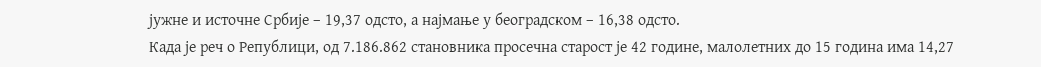јужне и источне Србије – 19,37 одсто, а најмање у београдском – 16,38 одсто.
Када је реч о Републици, од 7.186.862 становника просечна старост је 42 године, малолетних до 15 година има 14,27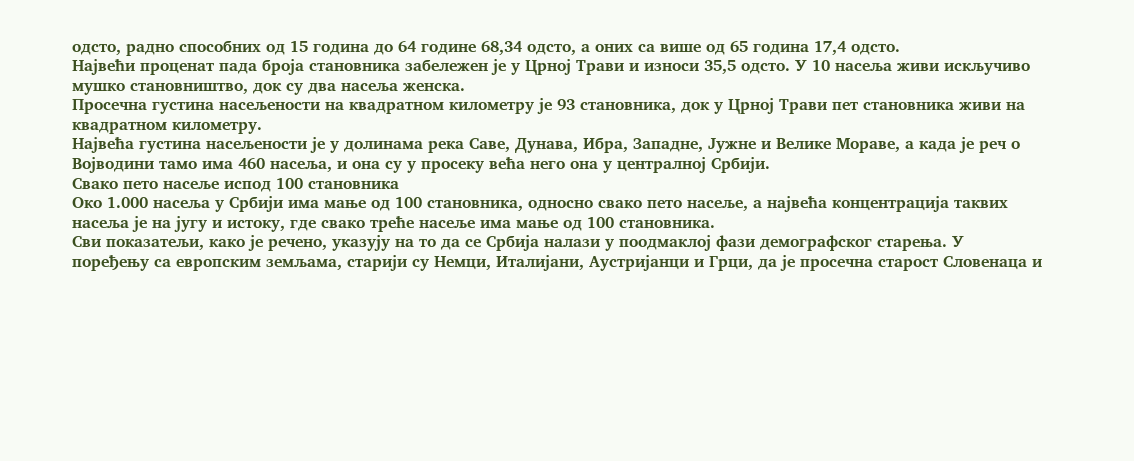одсто, радно способних од 15 година до 64 године 68,34 одсто, а оних са више од 65 година 17,4 одсто.
Највећи проценат пада броја становника забележен је у Црној Трави и износи 35,5 одсто. У 10 насеља живи искључиво мушко становништво, док су два насеља женска.
Просечна густина насељености на квадратном километру је 93 становника, док у Црној Трави пет становника живи на квадратном километру.
Највећа густина насељености је у долинама река Саве, Дунава, Ибра, Западне, Јужне и Велике Мораве, а када је реч о Војводини тамо има 460 насеља, и она су у просеку већа него она у централној Србији.
Свако пето насеље испод 100 становника
Око 1.000 насеља у Србији има мање од 100 становника, односно свако пето насеље, а највећа концентрација таквих насеља је на југу и истоку, где свако треће насеље има мање од 100 становника.
Сви показатељи, како је речено, указују на то да се Србија налази у поодмаклој фази демографског старења. У поређењу са европским земљама, старији су Немци, Италијани, Аустријанци и Грци, да је просечна старост Словенаца и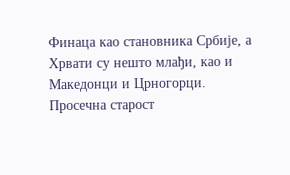Финаца као становника Србије, а Хрвати су нешто млађи, као и Македонци и Црногорци.
Просечна старост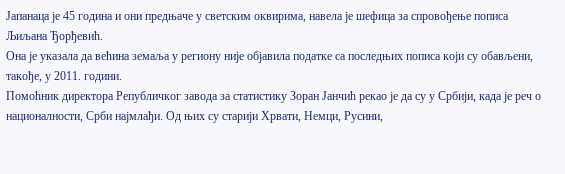Јапанаца је 45 година и они предњаче у светским оквирима, навела је шефица за спровођење пописа Љиљана Ђорђевић.
Она је указала да већина земаља у региону није објавила податке са последњих пописа који су обављени, такође, у 2011. години.
Помоћник директора Републичког завода за статистику Зоран Јанчић рекао је да су у Србији, када је реч о националности, Срби најмлађи. Од њих су старији Хрвати, Немци, Русини,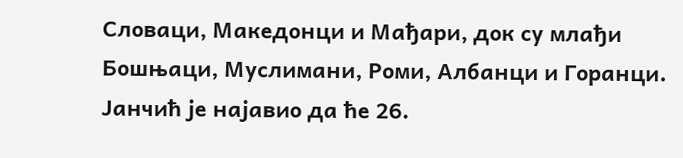Словаци, Македонци и Мађари, док су млађи Бошњаци, Муслимани, Роми, Албанци и Горанци.
Јанчић је најавио да ће 26.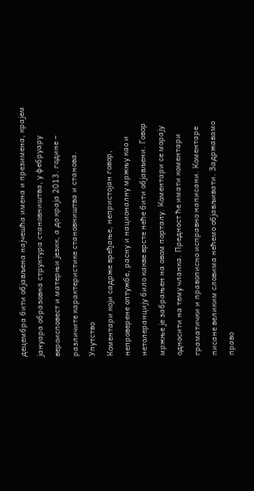децембра бити објављена најчешћа имена и презимена, крајем јануара образовна структура становништва, у фебруару вероисповест и матерњи језик, а до краја 2013. године – различите карактеристике становништва и станова.
Упутство
Коментари који садрже вређање, непристојан говор, непроверене оптужбе, расну и националну мржњу као и нетолеранцију било какве врсте неће бити објављени. Говор мржње је забрањен на овом порталу. Коментари се морају односити на тему чланка. Предност ће имати коментари граматички и правописно исправно написани. Коментаре писане великим словима нећемо објављивати. Задржавамо право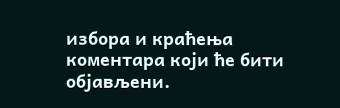избора и краћења коментара који ће бити објављени.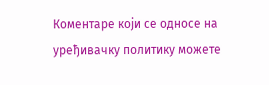Коментаре који се односе на уређивачку политику можете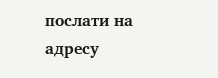послати на адресу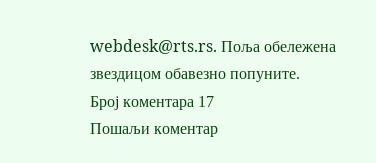webdesk@rts.rs. Поља обележена звездицом обавезно попуните.
Број коментара 17
Пошаљи коментар